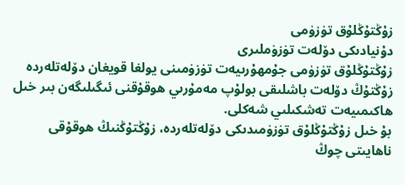زۇڭتۇڭلۇق تۈزۈمى
دۇنيادىكى دۆلەت تۈزۈملىرى
زۇڭتۇڭلۇق تۈزۈمى جۇمھۇرىيەت تۈزۈمىنى يولغا قويغان دۆلەتلەردە زۇڭتۇڭ دۆلەت باشلىقى بولۇپ مەمۇرىي ھوقۇقنى ئىگىلىگەن بىر خىل ھاكىمىيەت تەشكىلىي شەكلى.
بۇ خىل زۇڭتۇڭلۇق تۈزۈمىدىكى دۆلەتلەردە، زۇڭتۇڭنىڭ ھوقۇقى ناھايىتى چوڭ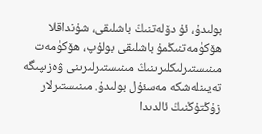بولىدۇ، ئۇ دۆلەتنىڭ باشلىقى، شۇنداقلا ھۆكۈمەتنىڭمۇ باشلىقى بولۇپ، ھۆكۈمەت مىنىستىرلىكلىرىنىڭ مىنىستىرلىرىنى ۋەزىپىگە تەيىنلەشكە مەسئۇل بولىدۇ. مىنىستىرلار زۇڭتۇڭنىڭ ئالدىدا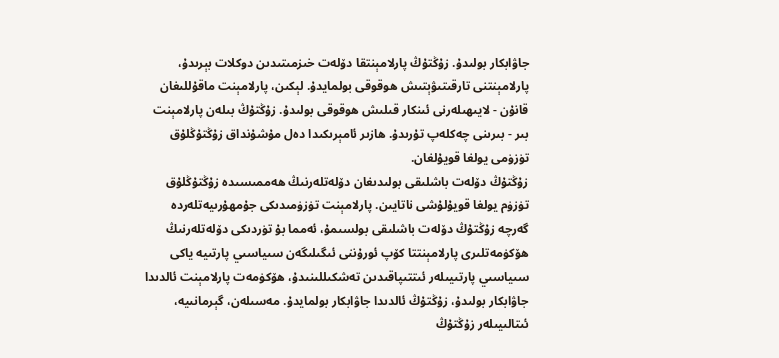جاۋابكار بولىدۇ. زۇڭتۇڭ پارلامېنتقا دۆلەت خىزمىتىدىن دوكلات بېرىدۇ، پارلامېنتنى تارقىتىۋېتىش ھوقوقى بولمايدۇ. لېكىن، پارلامېنت ماقۇللىغان قانۇن - لايىھىلەرنى ئىنكار قىلىش ھوقوقى بولىدۇ. زۇڭتۇڭ بىلەن پارلامېنت بىر - بىرىنى چەكلەپ تۇرىدۇ. ھازىر ئامېرىكىدا دەل مۇشۇنداق زۇڭتۇڭلۇق تۈزۈمى يولغا قويۇلغان.
زۇڭتۇڭ دۆلەت باشلىقى بولىدىغان دۆلەتلەرنىڭ ھەممىسىدە زۇڭتۇڭلۇق تۈزۈم يولغا قويۇلۇشى ناتايىن. پارلامېنت تۈزۈمىدىكى جۇمھۇرىيەتلەردە گەرچە زۇڭتۇڭ دۆلەت باشلىقى بولسىمۇ، ئەمما بۇ تۈردىكى دۆلەتلەرنىڭ ھۆكۈمەتلىرى پارلامېنتتا كۆپ ئورۇننى ئىگىلىگەن سىياسىي پارتىيە ياكى سىياسىي پارتىيىلەر ئىتتىپاقىدىن تەشكىللىنىدۇ، ھۆكۈمەت پارلامېنت ئالدىدا جاۋابكار بولىدۇ، زۇڭتۇڭ ئالدىدا جاۋابكار بولمايدۇ. مەسىلەن، گېرمانىيە، ئىتالىيىلەر زۇڭتۇڭ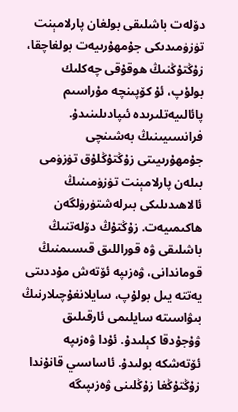دۆلەت باشلىقى بولغان پارلامېنت تۈزۈمىدىكى جۇمھۇرىيەت بولغاچقا، زۇڭتۇڭنىڭ ھوقۇقى چەكلىك بولۇپ، ئۇ كۆپىنچە مۇراسىم پائالىيەتلىرىدە ئىپادىلىنىدۇ.
فرانسىيىنىڭ بەشىنچى جۇمھۇرىيىتى زۇڭتۇڭلۇق تۈزۈمى بىلەن پارلامېنت تۈزۈمىنىڭ ئالاھىدىلىكى بىرلەشتۈرۈلگەن ھاكىمىيەت. زۇڭتۇڭ دۆلەتنىڭ باشلىقى ۋە قوراللىق قىسىمنىڭ قوماندانى، ۋەزىپە ئۆتەش مۇددىتى يەتتە يىل بولۇپ، سايلانغۇچىلارنىڭ بىۋاسىتە سايلىمى ئارقىلىق ۋۇجۇدقا كېلىدۇ. ئۇدا ۋەزىپە ئۆتەشكە بولىدۇ. ئاساسىي قانۇندا زۇڭتۇڭغا زۇڭلىنى ۋەزىپىگە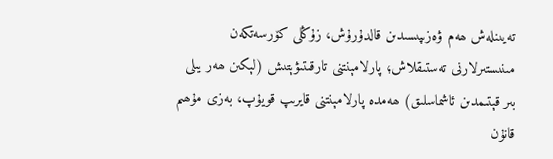تەيىنلەش ھەم ۋەزىپىسىدىن قالدۇرۇش، زۇڭلى كۆرسەتكەن مىنىستىرلارنى تەستىقلاش؛ پارلامېنتنى تارقىتىۋېتىش (لېكىن ھەر يىلى بىر قېتىمدىن ئاشماسلىق) ھەمدە پارلامېنتنى قايرىپ قويۇپ، بەزى مۇھىم قانۇن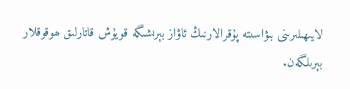لايىھىلىرىنى بىۋاسىتە پۇقرالارنىڭ ئاۋاز بېرىشىگە قويۇش قاتارلىق ھوقوقلار بېرىلگەن.